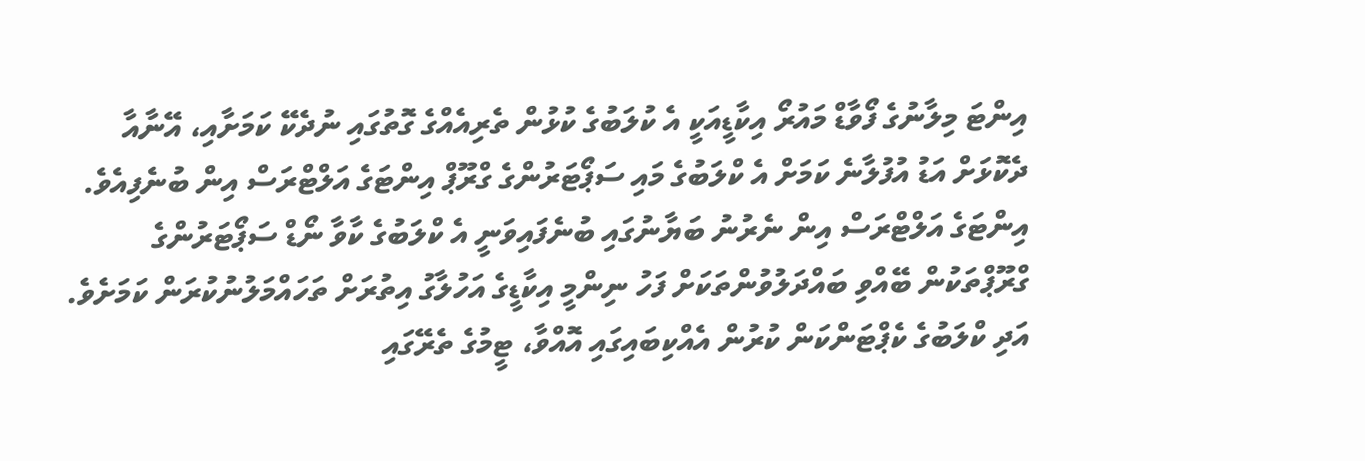އިންޓަ މިލާނުގެ ފޯވާޑް މައުރޯ އިކާޑީއަކީ އެ ކުލަބުގެ ކުޅުން ތެރިއެއްގެ ގޮތުގައި ނުދެކޭ ކަމަށާއި، އޭނާއާ ދެކޮޅަށް އަޑު އުފުލާނެ ކަމަށް އެ ކްލަބުގެ މައި ސަޕޯޓަރުންގެ ގްރޫޕް އިންޓަގެ އަލްޓްރަސް އިން ބުނެފިއެވެ.
އިންޓަގެ އަލްޓްރަސް އިން ނެރުނު ބަޔާނުގައި ބުނެފައިވަނީ އެ ކްލަބުގެ ކާވާ ނޯޑް ސަޕޯޓަރުންގެ ގްރޫޕްތަކުން ބޭއްވި ބައްދަލުވުންތަކަށް ފަހު ނިންމީ އިކާޑީގެ އަހުލާގު އިތުރަށް ތަހައްމަލުނުކުރަން ކަމަށެވެ. އަދި ކްލަބުގެ ކެޕްޓަންކަން ކުރުން އެއްކިބައިގައި އޮއްވާ، ޓީމުގެ ތެރޭގައި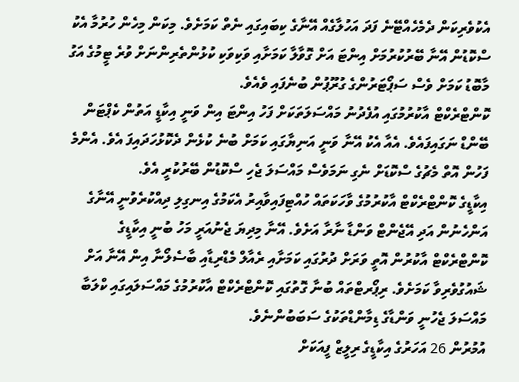އެކުވެރިކަން ދެމެހެއްޓޭނެ ފަދަ އަހުލާގެއް އޭނާގެ ކިބައިގައި ނެތް ކަމަށެވެ. މިކަން މިހެން ހުރުމާ އެކު ސްކޮޑުން އޭނާ ބޭރުކުރުމަށް އިންޓަ އަށް ގޮވާލާ ކަމަށާއި ވަކިވަކި ކުޅުންތެރިންނަށް ވުރެ ޓީމުގެ އަގު މާބޮޑު ކަމަށް ވެސް ސަޕޯޓަރުންގެ ގުރޫޕުން ބުނެފައި ވެއެވެ.
ކޮންޓްރެކްޓް އާކުރުމުގައި އުފެދުނު މައްސަލަތަކަށް ފަހު އިންޓަ އިން ވަނީ އިކާޑީ އަތުން ކެޕްޓަން ބޭންޑް ނަގައިފައެވެ. އެއާ އެކު އޭނާ ވަނީ އަނިޔާގައި ކަމަށް ބުނެ ކުޅެން ދެކޮޅުހަދައިފަ އެވެ. އެންމެ ފަހުން އޮތް މެޗުގެ ސްކޮޑަށް ނެގި ނަމަވެސް މައްސަލަ ޖެހި ސްކޮޑުން ބޭރުކުރީ އެވެ.
އިކާޑީގެ ކޮންޓްރެކްޓް އާކުރުމުގެ ވާހަކަތައް ހުއްޓިފައިވާއިރު އެކަމުގެ އިނގިލި ދިއްކުރެވުނީ އޭނާގެ އަންހެނުން އަދި އޭޖެންޓް ވަންޑާ ނާރާ އަށެވެ. އޭނާ މިދިޔަ ޖެނުއަރީ މަހު ބުނީ އިކާޑީގެ ކޮންޓްރެކްޓް އާކުރުން އޮތީ ވަރަށް ދުރުގައި ކަމަށާއި ރެއާލް މެޑްރިޑާއި ބާސެލޯނާ އިން އޭނާ އަށް ޝައުގުވެރިވާ ކަމަށެވެ. ރިޕޯރޓްތައް ބުނާ ގޮތުގައި ކޮންޓްރެކްޓް އާކުރުމުގެ މައްސަލައިގައި ކްލަބާ މައްސަލަ ޖެހުނީ ވަންޑާގެ ޑިމާންޑްތަކުގެ ސަބަބުންނެވެ.
އުމުރުން 26 އަހަރުގެ އިކާޑީގެ ރިލީޒް ފީއަކަށް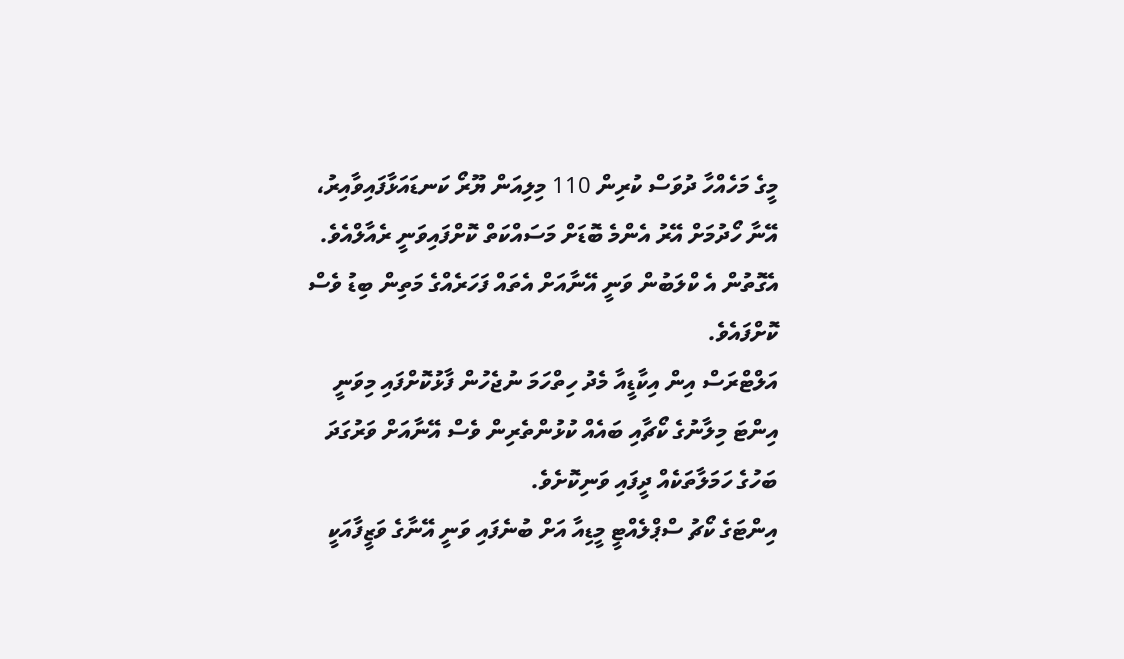މީގެ މަހެއްހާ ދުވަސް ކުރިން 110 މިލިއަން ޔޫރޯ ކަނޑައަޅާފައިވާއިރު، އޭނާ ހޯދުމަށް އޭރު އެންމެ ބޮޑަށް މަސައްކަތް ކޮށްފައިވަނީ ރެއާލްއެވެ. އެގޮތުން އެ ކްލަބުން ވަނީ އޭނާއަށް އެތައް ފަހަރެއްގެ މަތިން ބިޑު ވެސް ކޮށްފައެވެ.
އަލްޓްރަސް އިން އިކާޑީއާ މެދު ހިތްހަމަ ނުޖެހުން ފާޅުކޮށްފައި މިވަނީ އިންޓަ މިލާނުގެ ކޯޗާއި ބައެއް ކުޅުންތެރިން ވެސް އޭނާއަށް ވަރުގަދަ ބަހުގެ ހަމަލާތަކެއް ދީފައި ވަނިކޮށެވެ.
އިންޓަގެ ކޯޗު ސްޕްލެއްޓީ މީޑިއާ އަށް ބުނެފައި ވަނީ އޭނާގެ ވަޒީފާއަކީ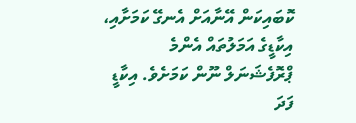ކޮބައިކަން އޭނާއަށް އެނގޭ ކަމަށާއި، އިކާޑީގެ އަމަލުތައް އެންމެ ޕްރޮފެޝަނަލް ނޫން ކަމަށެވެ. އިކާޑީ ފަދަ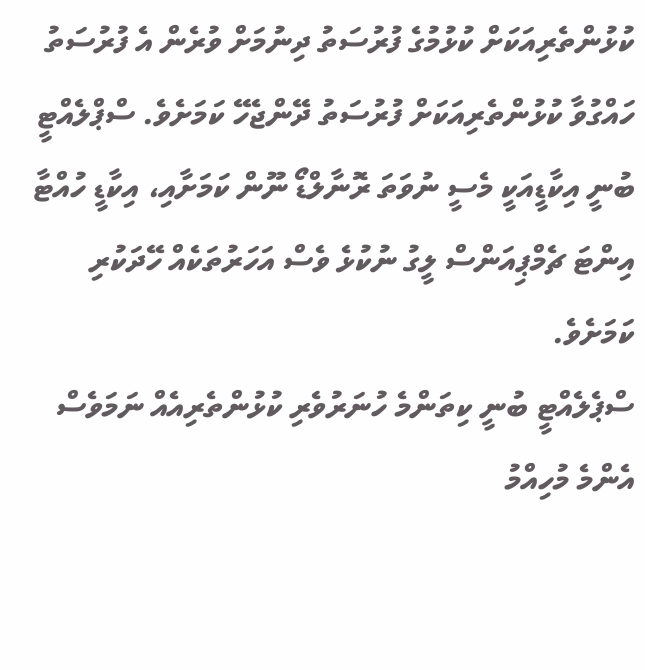ކުޅުންތެރިއަކަށް ކުޅުމުގެ ފުރުސަތު ދިނުމަށް ވުރެން އެ ފުރުސަތު ހައްގުވާ ކުޅުންތެރިއަކަށް ފުރުސަތު ދޭންޖެހޭ ކަމަށެވެ. ސްޕްލެއްޓީ ބުނީ އިކާޑީއަކީ މެސީ ނުވަތަ ރޮނާލްޑޯ ނޫން ކަމަށާއި، އިކާޑީ ހުއްޓާ އިންޓަ ޗެމްޕިއަންސް ލީގު ނުކުޅެ ވެސް އަހަރުތަކެއް ހޭދަކުރި ކަމަށެވެ.
ސްޕެލެއްޓީ ބުނީ ކިތަންމެ ހުނަރުވެރި ކުޅުންތެރިއެއް ނަމަވެސް އެންމެ މުހިއްމު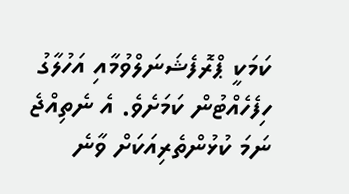ކަމަކީ ޕްރޮފެޝަނަލްވުމާއި އަހުލާގު ހިފެހެއްޓުން ކަމަށެވެ. އެ ނެތިއްޖެ ނަމަ ކުޅުންތެރިއަކަށް ވާނެ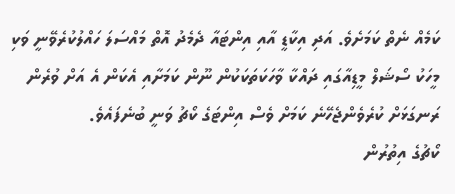ކަމެއް ނެތް ކަމަށެވެ. އަދި އިކާޑީ އާއި އިންޓައާ ދެމެދު އޮތް މައްސަލަ ހައްލުކުރެވޭނީ ވަކި މީހަކު ސޯޝަލް މީޑިއާގައި ދައްކާ ވާހަކަތަކަކުން ނޫން ކަމަށާއި އެކަން އެ އަށް ވުރެން ރަނގަޅަށް ކުރެވެންޖެހޭނެ ކަމަށް ވެސް އިންޓަގެ ކޯޗު ވަނީ ބުނެފައެވެ.
ކޯޗުގެ އިތުރުން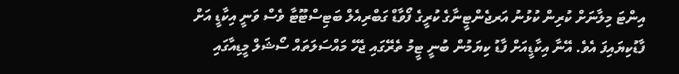އިންޓަ މިލާނަށް ކުރިން ކުޅުނު އަރޖެންޓީނާގެ ކުރީގެ ފޯވާޑް ގަބްރިއެލް ބަޓިސްޓޫޓާ ވެސް ވަނީ އިކާޑީ އަށް ފާޑުކިޔައިފަ އެވެ. އޭނާ އިކާޑީއަށް ފާޑު ކިޔަމުން ބުނީ ޓީމު ތެރޭގައި ޖެހޭ މައްސަލަތައް ސޯޝަލް މީޑިއާގައި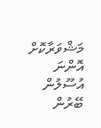މަޝްވަރާކޮށް އޮންނަ އުސޫލުން ބޭރުން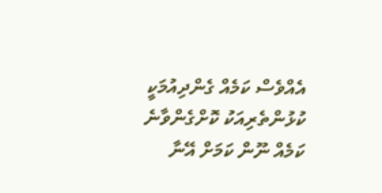އެއްވެސް ކަމެއް ގެންދިއުމަކީ ކުޅުންތެރިއަކު ކޮށްގެންވާނެ ކަމެއް ނޫން ކަމަށް އޭނާ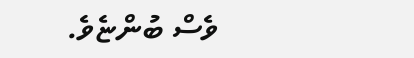ވެސް ބުންޏެވެ.